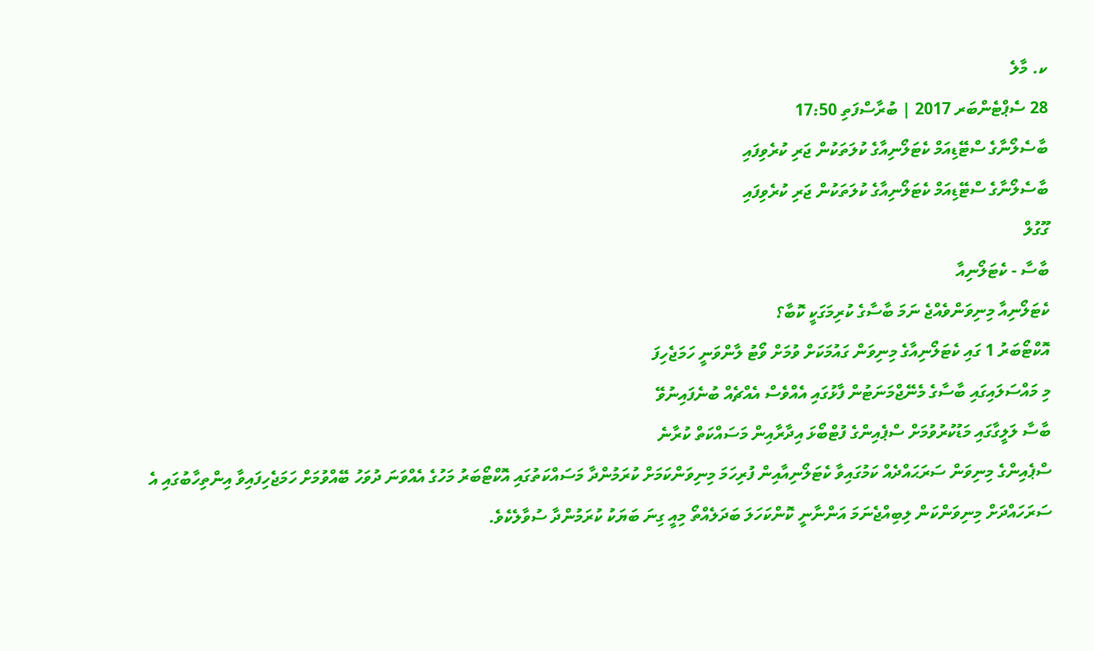ކ. މާލެ
28 ސެޕްޓެންބަރ 2017 | ބުރާސްފަތި 17:50
ބާސެލޯނާގެ ސްޓޭޑިއަމް ކެޓަލޯނިއާގެ ކުލަތަކުން ޖަރި ކުރެވިފައި
ބާސެލޯނާގެ ސްޓޭޑިއަމް ކެޓަލޯނިއާގެ ކުލަތަކުން ޖަރި ކުރެވިފައި
ގޫގުލް
ބާސާ - ކެޓަލޯނިއާ
ކެޓަލޯނިއާ މިނިވަންވެއްޖެ ނަމަ ބާސާގެ ކުރިމަގަކީ ކޮބާ؟
އޮކްޓޯބަރު 1 ގައި ކެޓަލޯނިއާގެ މިނިވަން ގައުމަކަށް ވުމަށް ވޯޓު ލާންވަނީ ހަމަޖެހިފަ
މި މައްސަލައިގައި ބާސާގެ މެނޭޖްމަނަޓުން ފާޅުގައި އެއްވެސް އެއްޗެއް ބުނެފައިނުވޭ
ބާސާ ލަލީގާގައި މަޑުކުރުވުމަށް ސްޕެއިންގެ ފުޓްބޯޅަ އިދާރާއިން މަސައްކަތް ކުރާނެ
ސްޕެއިންގެ މިނިވަން ސަރަޙައްދެއް ކަމުގައިވާ ކެޓަލޯނިއާއިން ފުރިހަމަ މިނިވަންކަމަށް ކުރަމުންދާ މަސައްކަތުގައި އޮކްޓޯބަރު މަހުގެ އެއްވަނަ ދުވަހު ބޭއްވުމަށް ހަމަޖެހިފައިވާ އިންތިހާބުގައި އެ ސަރަހައްދަށް މިނިވަންކަން ލިބިއްޖެނަމަ އަންނާނީ ކޮންކަހަލަ ބަދަލެއްތޯ މިއީ ގިނަ ބަޔަކު ކުރަމުންދާ ސުވާލެކެވެ.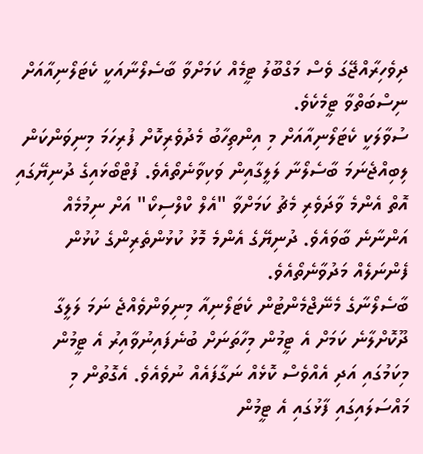ދިވެހިރާއްޖޭގަ ވެސް މަގްބޫލު ޓީމެއް ކަމަށްވާ ބާސެލޯނާއަކީ ކެޓަލޯނިއާއަށް ނިސްބަތްވާ ޓީމެކެވެ.
ސުވާލަކީ ކެޓަލޯނިއާއަށް މި އިންތިހާބު މެދުވެރިކޮށް ފުރިހަމަ މިނިވަންކަން ލިބިއްޖެނަމަ ބާސެލޯނާ ލަލީގާއިން ވަކިވާނެތޯއެވެ. ފުޓްބޯޅައިގެ ދުނިޔޭގައި އޮތް އެންމެ ވާދަވެރި މެޗު ކަމަށްވާ "އެލް ކްލްސިކޯ" އަށް ނިމުމެއް އަންނާނެ ބާވައެވެ. ދުނިޔޭގެ އެންމެ މޮޅު ކުޅުންތެރިންގެ ކުޅުން ފެންނަލެއް މަދުވާނެތޯއެވެ.
ބާސެލޯނާގެ މެނޭޖްމެންޓުން ކެޓަލޯނިއާ މިނިވަންވެއްޖެ ނަމަ ލަލީގާ ދޫކޮށްލާނެ ކަމަށް އެ ޓީމުން މިހާތަނަށް ބުނެފައިނުވާއިރު އެ ޓީމުން މިކަމުގައި އަދި އެއްވެސް ކޮޅެއް ނަގާފައެއް ނުވެއެވެ. އެގޮތުން މި މައްސަލައިގައި ފާޅުގައި އެ ޓީމުން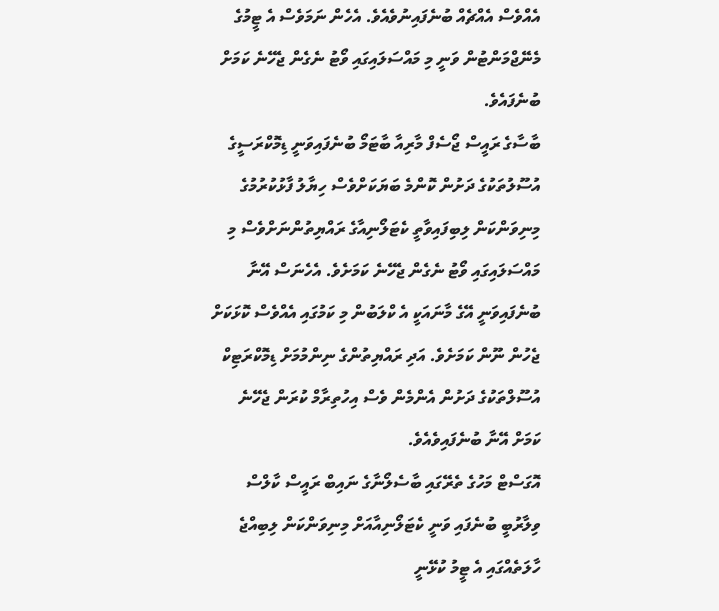އެއްވެސް އެއްޗެއް ބުނެފައިނުވެއެވެ. އެހެން ނަމަވެސް އެ ޓީމުގެ މެނޭޖްމަންޓުން ވަނީ މި މައްސަލައިގައި ވޯޓު ނެގެން ޖެހޭނެ ކަމަށް ބުނެފައެވެ.
ބާސާގެ ރައީސް ޖޯސެފް މާރިއާ ބާޓަމޯ ބުނެފައިވަނީ ޑިމޮކްރަސީގެ އުސޫލުތަކުގެ ދަށުން ކޮންމެ ބަޔަކަށްވެސް ހިޔާލު ފާޅުކުރުމުގެ މިނިވަންކަން ލިބިފައިވާތީ ކެޓަލޯނިއާގެ ރައްޔިތުންނަށްވެސް މި މައްސަލައިގައި ވޯޓު ނެގެން ޖެހޭނެ ކަމަށެވެ. އެހެނަސް އޭނާ ބުނެފައިވަނީ އޭގެ މާނައަކީ އެ ކްލަބުން މި ކަމުގައި އެއްވެސް ކޮޅަކަށް ޖެހުން ނޫން ކަމަށެވެ. އަދި ރައްޔިތުންގެ ނިންމުމަށް ޑިމޮކްރަޓިކް އުސޫލްތަކުގެ ދަށުން އެންމެން ވެސް އިހުތިރާމް ކުރަން ޖެހޭނެ ކަމަށް އޭނާ ބުނެފައިވެއެވެ.
އޮގަސްޓް މަހުގެ ތެރޭގައި ބާސެލޯނާގެ ނައިބް ރައީސް ކާލްސް ވިލާރުބީ ބުނެފައި ވަނީ ކެޓަލޯނިއާއަށް މިނިވަންކަން ލިބިއްޖެ ހާލަތެއްގައި އެ ޓީމު ކުޅޭނީ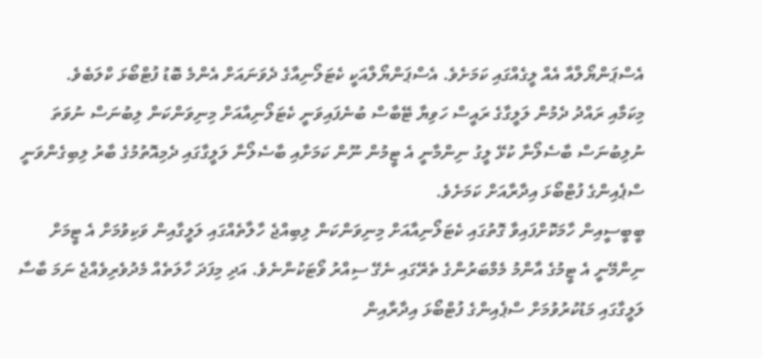އެސްޕަންޔޯލްއާ އެއް ލީގެއްގައި ކަމަށެވެ. އެސްޕަންޔޯލްއަކީ ކެޓަލޯނިއާގެ ދެވަނައަށް އެންމެ ބޮޑު ފުޓްބޯޅަ ކްލަބެވެ.
މިކަމާއި ރައްދު ދެމުން ލަލީގާގެ ރައީސް ހަވިޔާ ޓޭބާސް ބުނެފައިވަނީ ކެޓަލޯނިއާއަށް މިނިވަންކަން ލިބުނަސް ނުވަތަ ނުލިބުނަސް ބާސެލޯނާ ކުޅޭ ލީގު ނިންމާނީ އެ ޓީމުން ނޫން ކަމަށާއި ބާސެލޯނާ ލަލީގާގައި ދެމިއޮތުމުގެ ބާރު ލިބިގެންވަނީ ސްޕެއިންގެ ފުޓްބޯޅަ އިދާރާއަށް ކަމަށެވެ.
ބީބީސީއިން ހާމަކޮށްފައިވާ ގޮތުގައި ކެޓަލޯނިއާއަށް މިނިވަންކަން ލިބިއްޖެ ހާލާތެއްގައި ލަލީގާއިން ވަކިވުމަށް އެ ޓީމަށް ނިންމޭނީ އެ ޓީމުގެ އާންމު މެމްބަރުންގެ ތެރޭގައި ނެގޭ ސިއްރު ވޯޓަކުންނެވެ. އަދި މިފަދަ ހާލަތެއް މެދުވެރިވެއްޖެ ނަމަ ބާސާ ލަލީގާގައި މަޑުކުރުވުމަށް ސްޕެއިންގެ ފުޓްބޯޅަ އިދާރާއިން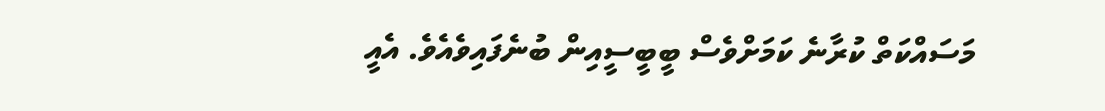މަސައްކަތް ކުރާނެ ކަމަށްވެސް ބީބީސީއިން ބުނެފައިވެއެވެ. އެއީ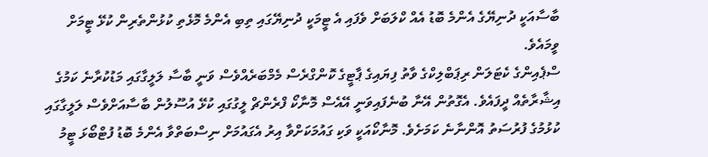ބާސާއަކީ ދުނިޔޭގެ އެންމެ ބޮޑު އެއް ކްލަބަށް ވެފައި އެ ޓީމަކީ ދުނިޔޭގައި ތިބި އެންމެ މޮޅެތި ކުޅުންތެރިން ކުޅޭ ޓީމަށް ވީމައެވެ.
ސްޕެއިންގެ ކެޓަލަން ރިޕަބްލިކްގެ ވާތު ފިޔައިގެ ޕާޓީގެ ކޮންގްރެސް މެމްބަރެއްވެސް ވަނީ ބާސާ ލަލީގާގައި މަޑުކުރާނެ ކަމުގެ އިޝާރާތެއް ދީފައެވެ. އެގޮތުން އޭނާ ބުނެފައިވަނީ އޭއެސް މޮނާކޯ ފްރެންޗް ލީގުގައި ކުޅޭ އުސޫލުން ބާސާއަށްވެސް ލަލީގާގައި ކުޅުމުގެ ފުރުސަތު އޮންނާނެ ކަމަށެވެ. މޮނާކޯއަކީ ވަކި ގައުމަކަށްވާ އިރު އެގައުމަށް ނިސްބަތްވާ އެންމެ ބޮޑު ފުޓްބޯޅަ ޓީމު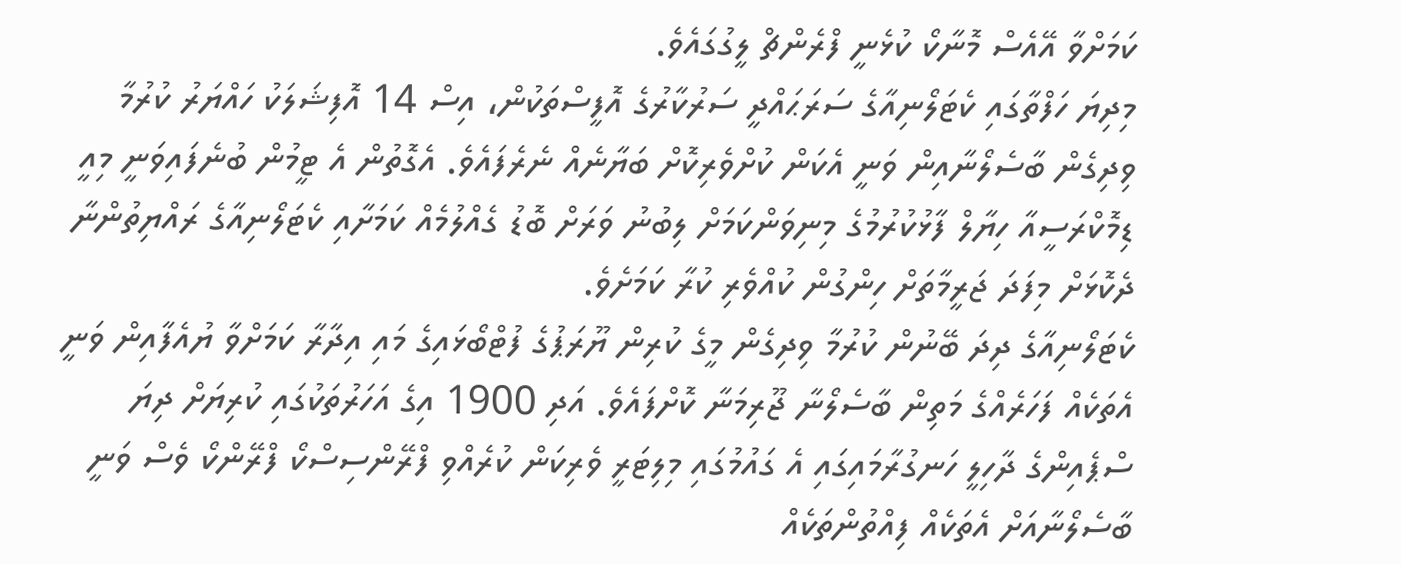ކަމަށްވާ އޭއެސް މޮނާކޯ ކުޅެނީ ފްރެންޗް ލީގުގައެވެ.
މިދިޔަ ހަފްތާގައި ކެޓަލޯނިއާގެ ސަރަޙައްދީ ސަރުކާރުގެ އޮފީސްތަކުން، އިސް 14 އޮފިޝަލަކު ހައްޔަރު ކުރުމާ ވިދިގެން ބާސެލޯނާއިން ވަނީ އެކަން ކުށްވެރިކޮށް ބަޔާނެއް ނެރެފައެވެ. އެގޮތުން އެ ޓީމުން ބުނެފައިވަނީ މިއީ ޑިމޮކްރަސީއާ ހިޔާލް ފާޅުކުރުމުގެ މިނިވަންކަމަށް ލިބުނު ވަރަށް ބޮޑު ގެއްލުމެއް ކަމަށާއި ކެޓަލޯނިއާގެ ރައްޔިތުންނާ ދެކޮޅަށް މިފަދަ ޖަރީމާތަށް ހިންގުން ކުއްވެރި ކުރާ ކަމަށެވެ.
ކެޓަލޯނިއާގެ ދިދަ ބޭނުން ކުރުމާ ވިދިގެން މީގެ ކުރިން ޔޫރަޕުގެ ފުޓްބޯޅައިގެ މައި އިދާރާ ކަމަށްވާ ޔުއެފާއިން ވަނީ އެތަކެއް ފަހަރެއްގެ މަތިން ބާސެލޯނާ ޖޫރިމަނާ ކޮށްފައެވެ. އަދި 1900 އިގެ އަހަރުތަކުގައި ކުރިޔަށް ދިޔަ ސްޕެއިންގެ ދާހިލީ ހަނގުރާމައިގައި އެ ގައުމުގައި މިލިޓަރީ ވެރިކަން ކުރެއްވި ފްރޭންސިސްކޯ ފްރޭންކޯ ވެސް ވަނީ ބާސެލޯނާއަށް އެތަކެއް ފިއްތުންތަކެއް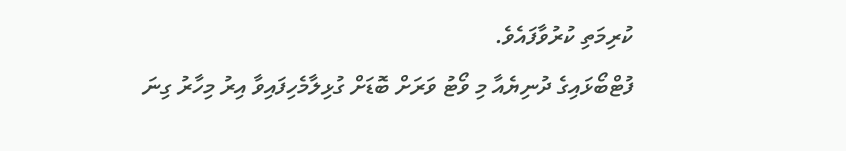ކުރިމަތި ކުރުވާފައެވެ.
ފުޓްބޯޅައިގެ ދުނިޔެއާ މި ވޯޓު ވަރަށް ބޮޑަށް ގުޅިލާމެހިފައިވާ އިރު މިހާރު ގިނަ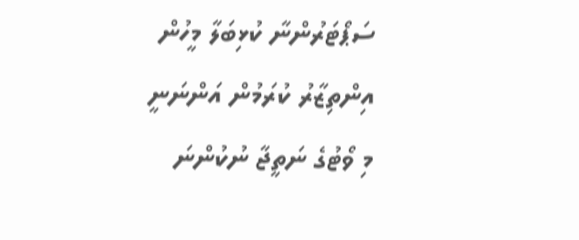ސަޕޯޓަރުންނާ ކުޅިބަލާ މީހުން އިންތިޒާރު ކުރަމުން އަންނަނީ މި ވޯޓުގެ ނަތީޖާ ނުކުންނަ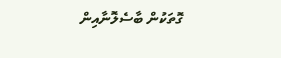ގޮތަކުން ބާސެލޮނާއިން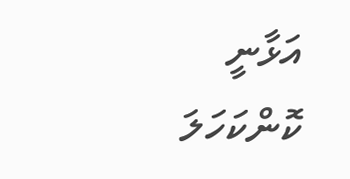އަޅާނީ ކޮންކަހަލަ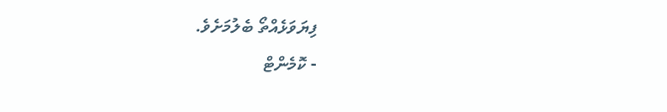ފިޔަވަޅެއްތޯ ބެލުމަށެވެ.
- ކޮމެންޓް